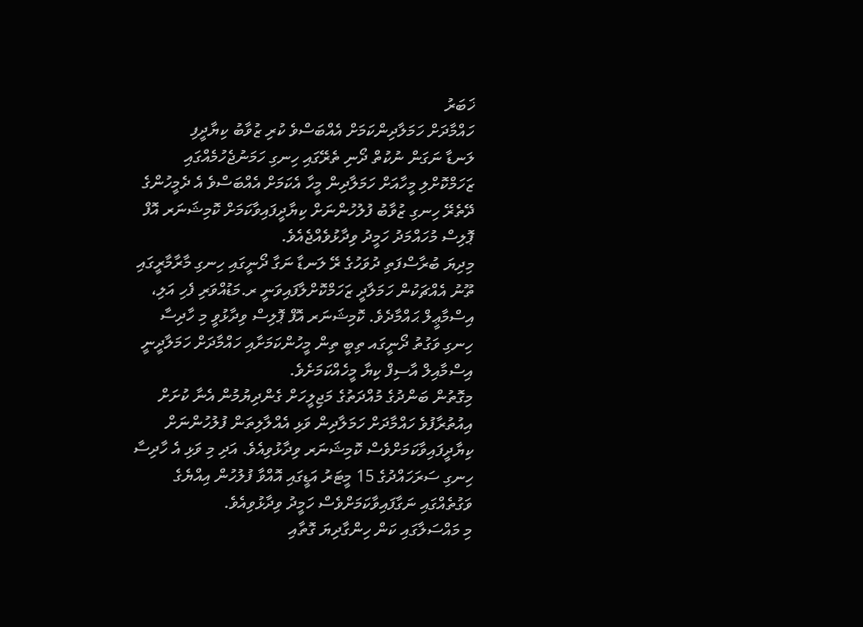ޚަބަރު
ހައްމާދަށް ހަމަލާދިންކަމަށް އެއްބަސްވެ ކުރި ޒުވާބު ކިޔާދީފި
ލަނޑާ ނަގަން ނުކުތް ދޯނި ތެރޭގައި ހިނގި ހަމަނުޖެހުމެއްގައި ޒަހަމްކޮށްލި މީހާއަށް ހަމަލާދިން މީހާ އެކަމަށް އެއްބަސްވެ އެ ދެމީހުންގެ ދޭތެރޭ ހިނގި ޒުވާބު ފުލުހުންނަށް ކިޔާދީފައިވާކަމަށް ކޮމިޝަނަރ އޮފް ޕޮލިސް މުހައްމަދު ހަމީދު ވިދާޅުވެއްޖެއެވެ.
މިދިޔަ ބުރާސްފަތި ދުވަހުގެ ރޭ ލަނޑާ ނަގާ ދޯނީގައި ހިނގި މާރާމާރީގައި ތޫނު އެއްޗަކުން ހަމަލާދީ ޒަހަމްކޮށްލާފައިވަނީ ރ.މަޑުއްވަރި ފެހި އަލި، އިސްމާޢީލް ޙައްމާދެވެ. ކޮމިޝަނަރ އޮފް ޕޮލިސް ވިދާޅުވީ މި ހާދިސާ ހިނގި ވަގުތު ދޯނީގައ ތިބީ ތިން މީހުންކަމަށާއި ހައްމާދަށް ހަމަލާދީނީ އިސްމާއިލް އާސިފް ކިޔާ މީހެއްކަމަށެވެ.
މިގޮތުން ބަންދުގެ މުއްދަތުގެ މަޖިލީހަށް ގެންދިޔުމުން އެނާ ކުށަށް އިއުތުރާފުވެ ހައްމާދަށް ހަމަލާދިން ވަޅި އެއްލާލިތަން ފުލުހުންނަށް ކިޔާދީފައިވާކަމަށްވެސް ކޮމިޝަނަރ ވިދާޅުވިއެވެ. އަދި މި ވަޅި އެ ހާދިސާ ހިނގި ސަރަހައްދުގެ 15 މީޓަރު އަޑީގައި އޮއްވާ ފުލުހުން އިއްޔެގެ ވަގުތެއްގައި ނަގާފައިވާކަމަށްވެސް ހަމީދު ވިދާޅުވިއެވެ.
މި މައްސަލާގައި ކަން ހިންގާދިޔަ ގޮތާއި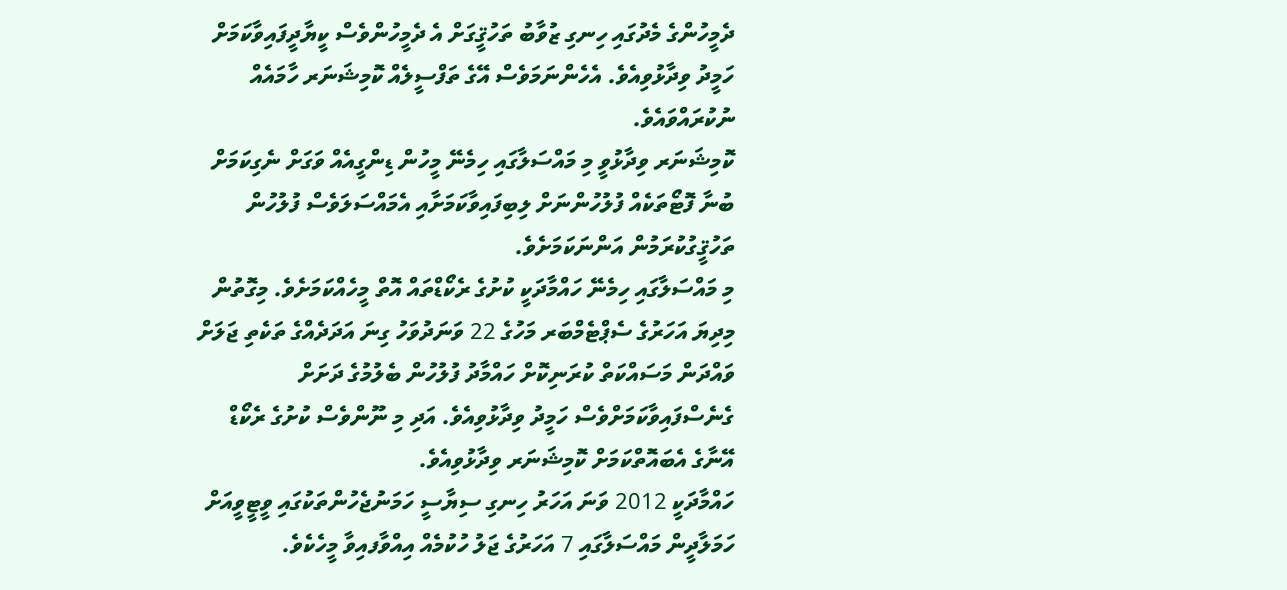ދެމީހުންގެ މެދުގައި ހިނގި ޒުވާބު ތަހުޤީގަށް އެ ދެމީހުންވެސް ކީޔާދީފައިވާކަމަށް ހަމީދު ވިދާޅުވިއެވެ. އެހެންނަމަވެސް އޭގެ ތަފްސީލެއް ކޮމިޝަނަރ ހާމައެއް ނުކުރައްވައެވެ.
ކޮމިޝަނަރ ވިދާޅުވީ މި މައްސަލާގައި ހިމެނޭ މީހުން ޑިންގީއެއް ވަގަށް ނެގިކަމަށް ބުނާ ފޮޓޯތަކެއް ފުލުހުންނަށް ލިބިފައިވާކަމަށާއި އެމައްސަލަވެސް ފުލުހުން ތަހުޤީގުކުރަމުން އަންނަކަމަށެވެ.
މި މައްސަލާގައި ހިމެނޭ ހައްމާދަކީ ކުށުގެ ރެކޯޑްތައް އޮތް މީހެއްކަމަށެވެ. މިގޮތުން މިދިޔަ އަހަރުގެ ސެޕްޓެމްބަރ މަހުގެ 22 ވަނަދުވަހު ގިނަ އަދަދެއްގެ ތަކެތި ޖަލަށް ވައްދަން މަސައްކަތް ކުރަނިކޮށް ހައްމާދު ފުލުހުން ބެލުމުގެ ދަށަށް ގެނެސްފައިވާކަމަށްވެސް ހަމީދު ވިދާޅުވިއެވެ. އަދި މި ނޫންވެސް ކުށުގެ ރެކޯޑް އޭނާގެ އެބައޮތްކަމަށް ކޮމިޝަނަރ ވިދާޅުވިއެވެ.
ހައްމާދަކީ 2012 ވަނަ އަހަރު ހިނގި ސިޔާސީ ހަމަނުޖެހުންތަކުގައި ވީޓީވީއަށް ހަމަލާދީން މައްސަލާގައި 7 އަހަރުގެ ޖަލު ހުކުމެއް އިއްވާފއިވާ މީހެކެވެ.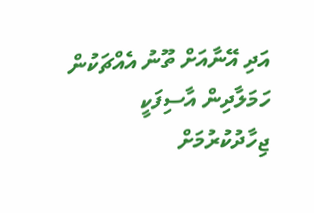އަދި އޭނާއަށް ތޫނު އެއްޗަކުން ހަމަލާދިން އާސިފަކީ ޖިހާދުކުރުމަށް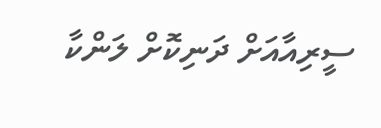ސީރިއާއަށް ދަނިކޮށް ލަންކާ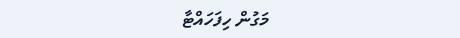މަގުން ހިފަހައްޓާ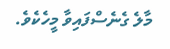މާލެ ގެނެސްފައިވާ މީހެކެވެ.